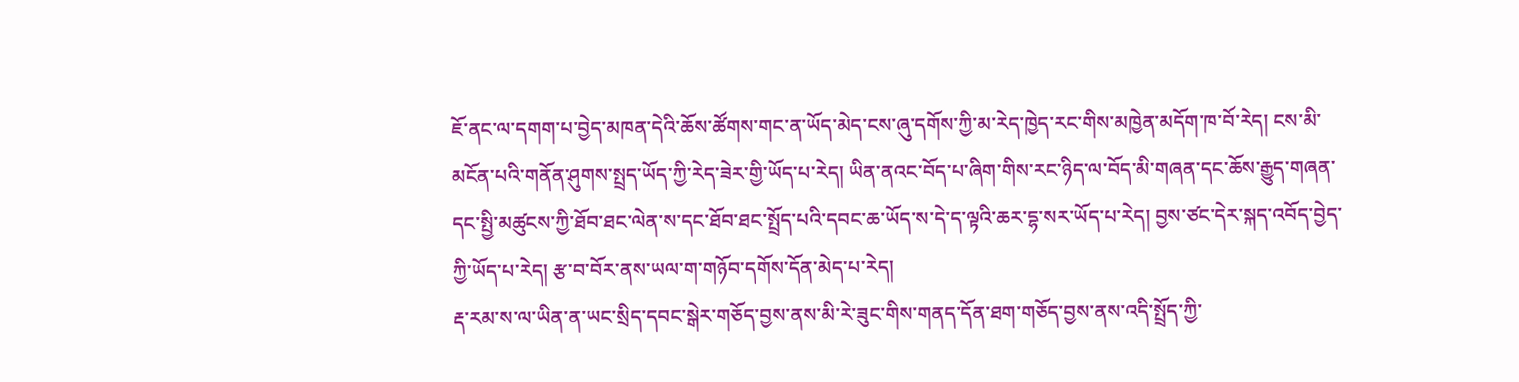ཇོ་ནང་ལ་དགག་པ་བྱེད་མཁན་དེའི་ཆོས་ཚོགས་གང་ན་ཡོད་མེད་ངས་ཞུ་དགོས་ཀྱི་མ་རེད་ཁྱེད་རང་གིས་མཁྱེན་མདོག་ཁ་བོ་རེད། ངས་མི་མངོན་པའི་གནོན་ཤུགས་སྤྲད་ཡོད་ཀྱི་རེད་ཟེར་གྱི་ཡོད་པ་རེད། ཡིན་ནའང་བོད་པ་ཞིག་གིས་རང་ཉིད་ལ་བོད་མི་གཞན་དང་ཆོས་རྒྱུད་གཞན་དང་སྤྱི་མཚུངས་ཀྱི་ཐོབ་ཐང་ལེན་ས་དང་ཐོབ་ཐང་སྤྲོད་པའི་དབང་ཆ་ཡོད་ས་དེ་ད་ལྟའི་ཆར་དྷ་སར་ཡོད་པ་རེད། བྱས་ཙང་དེར་སྐད་འབོད་བྱེད་ཀྱི་ཡོད་པ་རེད། རྩ་བ་བོར་ནས་ཡལ་ག་གཉོབ་དགོས་དོན་མེད་པ་རེད།
རྡ་རམ་ས་ལ་ཡིན་ན་ཡང་སྲིད་དབང་སྒེར་གཅོད་བྱས་ནས་མི་རེ་ཟུང་གིས་གནད་དོན་ཐག་གཅོད་བྱས་ནས་འདི་སྤྲོད་ཀྱི་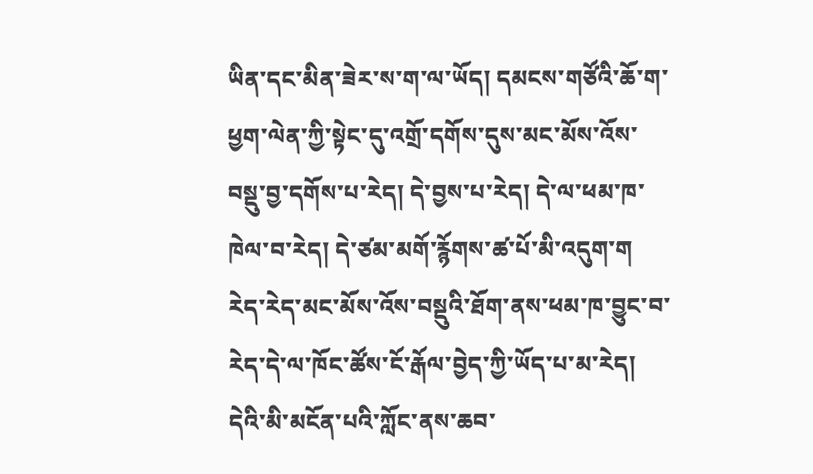ཡིན་དང་མིན་ཟེར་ས་ག་ལ་ཡོད། དམངས་གཙོའི་ཆོ་ག་ཕྱག་ལེན་ཀྱི་སྟེང་དུ་འགྲོ་དགོས་དུས་མང་མོས་འོས་བསྡུ་བྱ་དགོས་པ་རེད། དེ་བྱས་པ་རེད། དེ་ལ་ཕམ་ཁ་ཁེལ་བ་རེད། དེ་ཙམ་མགོ་རྙོགས་ཚ་པོ་མི་འདུག་ག
རེད་རེད་མང་མོས་འོས་བསྡུའི་ཐོག་ནས་ཕམ་ཁ་བྱུང་བ་རེད་དེ་ལ་ཁོང་ཚོས་ངོ་རྒོལ་བྱེད་ཀྱི་ཡོད་པ་མ་རེད། དེའི་མི་མངོན་པའི་ཀློང་ནས་ཆབ་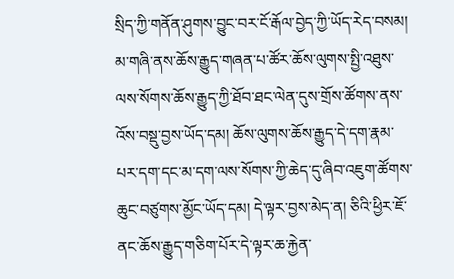སྲིད་ཀྱི་གནོན་ཤུགས་བྱུང་བར་ངོ་རྒོལ་བྱེད་ཀྱི་ཡོད་རེད་བསམ། མ་གཞི་ནས་ཆོས་རྒྱུད་གཞན་པ་ཚོར་ཆོས་ལུགས་སྤྱི་འཐུས་ལས་སོགས་ཆོས་རྒྱུད་ཀྱི་ཐོབ་ཐང་ལེན་དུས་གྲོས་ཚོགས་ནས་འོས་བསྡུ་བྱས་ཡོད་དམ། ཆོས་ལུགས་ཆོས་རྒྱུད་དེ་དག་རྣམ་པར་དག་དང་མ་དག་ལས་སོགས་ཀྱི་ཆེད་དུ་ཞིབ་འཇུག་ཚོགས་ཆུང་བཙུགས་མྱོང་ཡོད་དམ། དེ་ལྟར་བྱས་མེད་ན། ཅིའི་ཕྱིར་ཇོ་ནང་ཆོས་རྒྱུད་གཅིག་པོར་དེ་ལྟར་ཆ་རྐྱེན་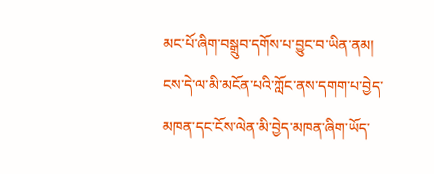མང་པོ་ཞིག་བསྒྲུབ་དགོས་པ་བྱུང་བ་ཡིན་ནམ། ངས་དེ་ལ་མི་མངོན་པའི་ཀློང་ནས་དགག་པ་བྱེད་མཁན་དང་ངོས་ལེན་མི་བྱེད་མཁན་ཞིག་ཡོད་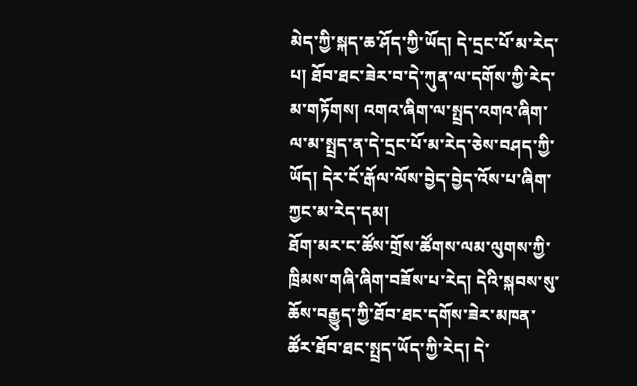མེད་ཀྱི་སྐད་ཆ་ཤོད་ཀྱི་ཡོད། དེ་དྲང་པོ་མ་རེད་པ། ཐོབ་ཐང་ཟེར་བ་དེ་ཀུན་ལ་དགོས་ཀྱི་རེད་མ་གཏོགས། འགའ་ཞིག་ལ་སྤྲད་འགའ་ཞིག་ལ་མ་སྤྲད་ན་དེ་དྲང་པོ་མ་རེད་ཅེས་བཤད་ཀྱི་ཡོད། དེར་ངོ་རྒོལ་ལོས་བྱེད་བྱེད་འོས་པ་ཞིག་ཀྱང་མ་རེད་དམ།
ཐོག་མར་ང་ཚོས་གྲོས་ཚོགས་ལམ་ལུགས་ཀྱི་ཁྲིམས་གཞི་ཞིག་བཟོས་པ་རེད། དེའི་སྐབས་སུ་ཆོས་བརྒྱུད་ཀྱི་ཐོབ་ཐང་དགོས་ཟེར་མཁན་ཚོར་ཐོབ་ཐང་སྤྲད་ཡོད་ཀྱི་རེད། དེ་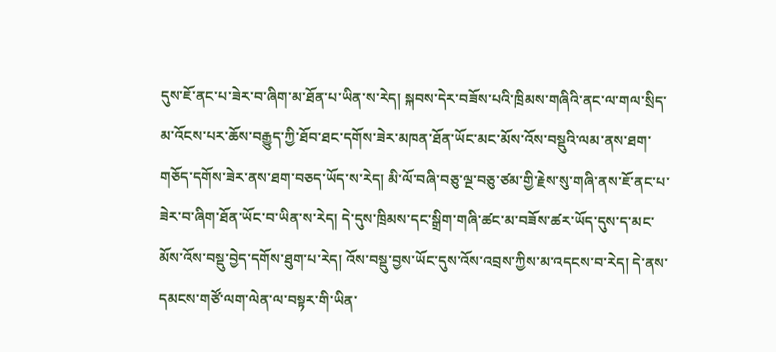དུས་ཇོ་ནང་པ་ཟེར་བ་ཞིག་མ་ཐོན་པ་ཡིན་ས་རེད། སྐབས་དེར་བཟོས་པའི་ཁྲིམས་གཞིའི་ནང་ལ་གལ་སྲིད་མ་འོངས་པར་ཆོས་བརྒྱུད་ཀྱི་ཐོབ་ཐང་དགོས་ཟེར་མཁན་ཐོན་ཡོང་མང་མོས་འོས་བསྡུའི་ལམ་ནས་ཐག་གཅོད་དགོས་ཟེར་ནས་ཐག་བཅད་ཡོད་ས་རེད། མི་ལོ་བཞི་བཅུ་ལྔ་བཅུ་ཙམ་གྱི་རྗེས་སུ་གཞི་ནས་ཇོ་ནང་པ་ཟེར་བ་ཞིག་ཐོན་ཡོང་བ་ཡིན་ས་རེད། དེ་དུས་ཁྲིམས་དང་སྒྲིག་གཞི་ཚང་མ་བཟོས་ཚར་ཡོད་དུས་ད་མང་མོས་འོས་བསྡུ་བྱེད་དགོས་ཐུག་པ་རེད། འོས་བསྡུ་བྱས་ཡོང་དུས་འོས་འབྲས་ཀྱིས་མ་འདངས་བ་རེད། དེ་ནས་དམངས་གཙོ་ལག་ལེན་ལ་བསྟར་གི་ཡིན་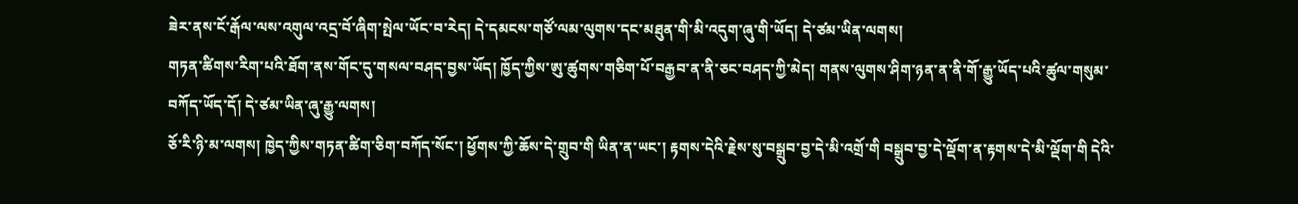ཟེར་ནས་ངོ་རྒོལ་ལས་འགུལ་འདྲ་བོ་ཞིག་སྤེལ་ཡོང་བ་རེད། དེ་དམངས་གཙོ་ལམ་ལུགས་དང་མཐུན་གི་མི་འདུག་ཞུ་གི་ཡོད། དེ་ཙམ་ཡིན་ལགས།
གཏན་ཚིགས་རིག་པའི་ཐོག་ནས་གོང་དུ་གསལ་བཤད་བྱས་ཡོད། ཁྱོད་ཀྱིས་ཨུ་ཚུགས་གཅིག་པོ་བརྒྱབ་ན་ནི་ཅང་བཤད་ཀྱི་མེད། གནས་ལུགས་ཤིག་ཉན་ན་ནི་གོ་རྒྱུ་ཡོད་པའི་ཚུལ་གསུམ་བཀོད་ཡོད་དོ། དེ་ཙམ་ཡིན་ཞུ་རྒྱུ་ལགས།
ཅོ་རི་ཉི་མ་ལགས། ཁྱེད་ཀྱིས་གཏན་ཚིག་ཅིག་བཀོད་སོང་། ཕྱོགས་ཀྱི་ཆོས་དེ་གྲུབ་གི ཡིན་ན་ཡང་། རྟགས་དེའི་རྗེས་སུ་བསྒྲུབ་བྱ་དེ་མི་འགྲོ་གི བསྒྲུབ་བྱ་དེ་ལྡོག་ན་རྟགས་དེ་མི་ལྡོག་གི དེའི་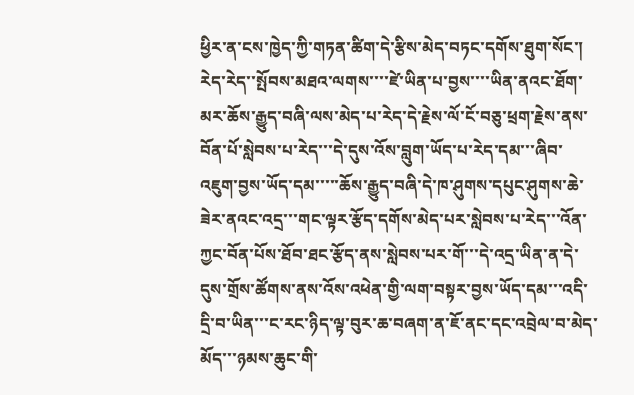ཕྱིར་ན་ངས་ཁྱེད་ཀྱི་གཏན་ཚིག་དེ་རྩིས་མེད་བཏང་དགོས་ཐུག་སོང་།
རེད་རེད་་སྤོབས་མཐའ་ལགས་་་་ཛེ་ཡིན་པ་བྱས་་་་ཡིན་ནའང་ཐོག་མར་ཆོས་རྒྱུད་བཞི་ལས་མེད་པ་རེད་དེ་རྗེས་ལོ་ངོ་བཅུ་ཕྲག་རྗེས་ནས་བོན་པོ་སླེབས་པ་རེད་་་དེ་དུས་འོས་བླུག་ཡོད་པ་རེད་དམ་་་ཞིབ་འཇུག་བྱས་ཡོད་དམ་་་་་ཆོས་རྒྱུད་བཞི་དེ་ཁ་ཤུགས་དཔུང་ཤུགས་ཆེ་ཟེར་ནའང་འདྲ་་་གང་ལྟར་རྩོད་དགོས་མེད་པར་སླེབས་པ་རེད་་་འོན་ཀྱང་བོན་པོས་ཐོབ་ཐང་རྩོད་ནས་སླེབས་པར་གོ་་་དེ་འདྲ་ཡིན་ན་དེ་དུས་གྲོས་ཚོགས་ནས་འོས་འཕེན་གྱི་ལག་བསྟར་བྱས་ཡོད་དམ་་་འདི་དྲི་བ་ཡིན་་་ང་རང་ཉིད་ལྟ་བུར་ཆ་བཞག་ན་ཇོ་ནང་དང་འབྲེལ་བ་མེད་མོད་་་ཉམས་ཆུང་གི་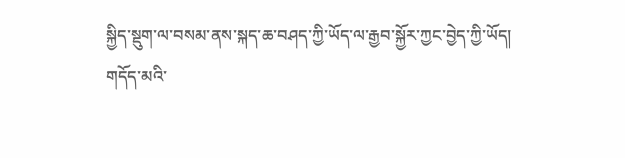སྐྱིད་སྡུག་ལ་བསམ་ནས་སྐད་ཆ་བཤད་ཀྱི་ཡོད་ལ་རྒྱབ་སྐྱོར་ཀྱང་བྱེད་ཀྱི་ཡོད།
གདོད་མའི་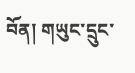བོན། གཡུང་དྲུང་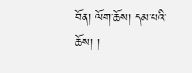བོན། ལོག་ཆོས། དམ་པའི་ཆོས། །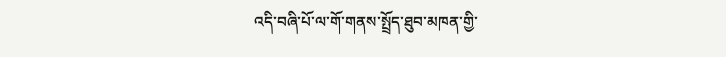འདི་བཞི་པོ་ལ་གོ་གནས་སྤྲོད་ཐུབ་མཁན་གྱི་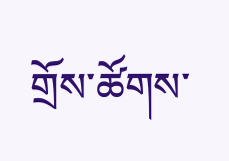གྲོས་ཚོགས་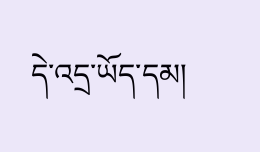དེ་འདྲ་ཡོད་དམ།